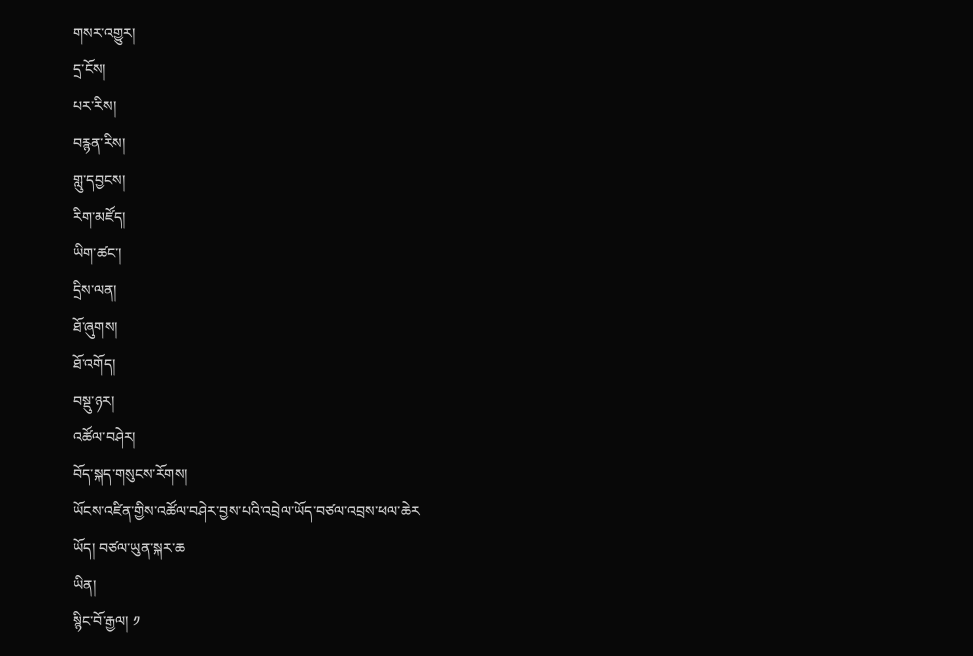གསར་འགྱུར།
དྲ་ངོས།
པར་རིས།
བརྙན་རིས།
གླུ་དབྱངས།
རིག་མཛོད།
ཡིག་ཚང་།
དྲིས་ལན།
ཐོ་ཞུགས།
ཐོ་འགོད།
བསྡུ་ཉར།
འཚོལ་བཤེར།
བོད་སྐད་གསུངས་རོགས།
ཡོངས་འཛིན་གྱིས་འཚོལ་བཤེར་བྱས་པའི་འབྲེལ་ཡོད་བཙལ་འབྲས་ཕལ་ཆེར
ཡོད། བཙལ་ཡུན་སྐར་ཆ
ཡིན།
སྙིང་བོ་རྒྱལ། ༡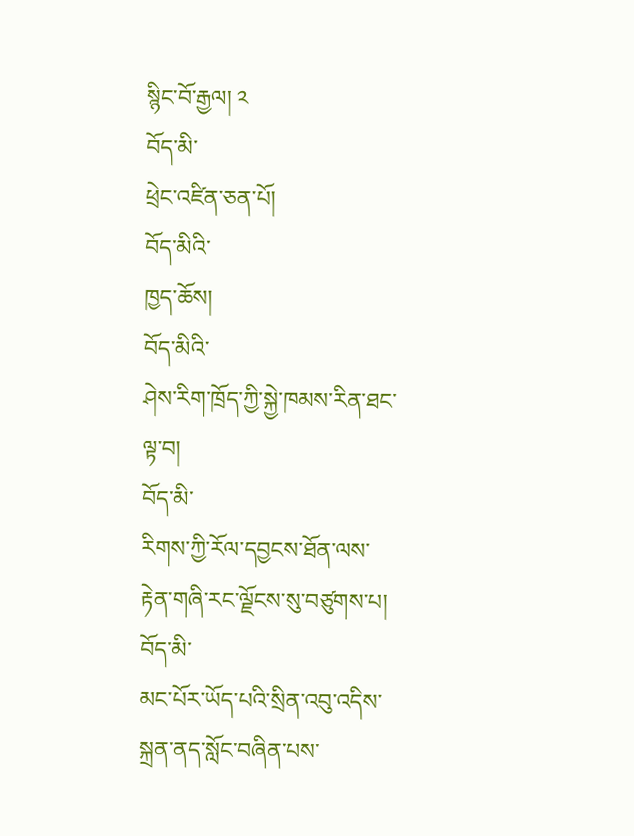སྙིང་བོ་རྒྱལ། ༢
བོད་མི་
ཕྲེང་འཛིན་ཅན་པོ།
བོད་མིའི་
ཁྱད་ཆོས།
བོད་མིའི་
ཤེས་རིག་ཁྲོད་ཀྱི་སྐྱེ་ཁམས་རིན་ཐང་ལྟ་བ།
བོད་མི་
རིགས་ཀྱི་རོལ་དབྱངས་ཐོན་ལས་རྟེན་གཞི་རང་ལྗོངས་སུ་བཙུགས་པ།
བོད་མི་
མང་པོར་ཡོད་པའི་སྲིན་འབུ་འདིས་སྐྲན་ནད་སློང་བཞིན་པས་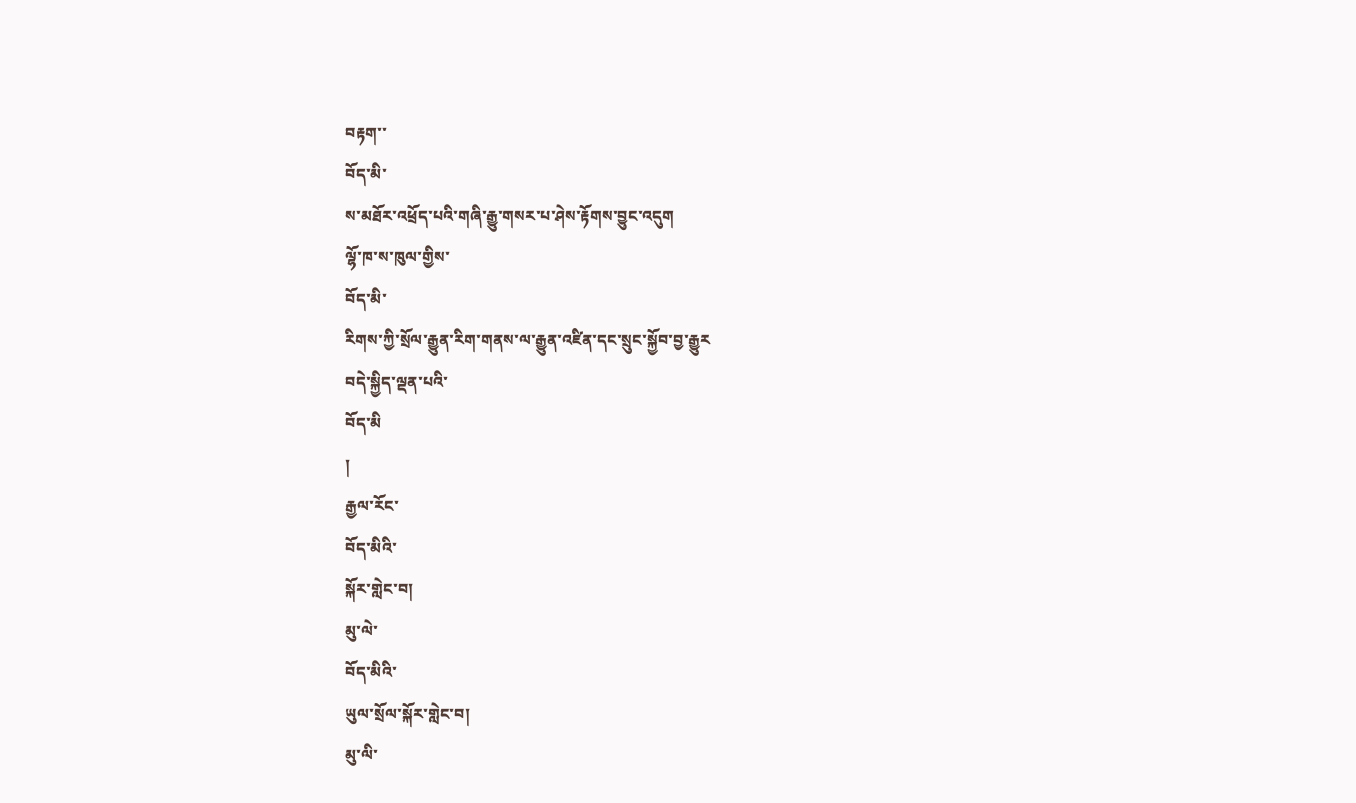བརྟག་་
བོད་མི་
ས་མཐོར་འཕྲོད་པའི་གཞི་རྒྱུ་གསར་པ་ཤེས་རྟོགས་བྱུང་འདུག
ལྷོ་ཁ་ས་ཁུལ་གྱིས་
བོད་མི་
རིགས་ཀྱི་སྲོལ་རྒྱུན་རིག་གནས་ལ་རྒྱུན་འཛིན་དང་སྲུང་སྐྱོབ་བྱ་རྒྱུར
བདེ་སྐྱིད་ལྡན་པའི་
བོད་མི
།
རྒྱལ་རོང་
བོད་མིའི་
སྐོར་གླེང་བ།
མུ་ལེ་
བོད་མིའི་
ཡུལ་སྲོལ་སྐོར་གླེང་བ།
མུ་ལི་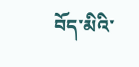བོད་མིའི་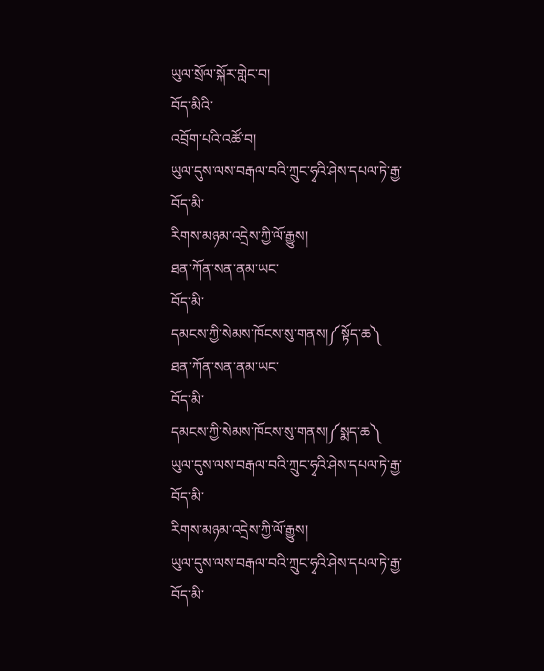ཡུལ་སྲོལ་སྐོར་གླེང་བ།
བོད་མིའི་
འབྲོག་པའི་འཚོ་བ།
ཡུལ་དུས་ལས་བརྒལ་བའི་ཀྲུང་ཧྭའི་ཤེས་དཔལ་ཏེ་རྒྱ་
བོད་མི་
རིགས་མཉམ་འདྲེས་ཀྱི་ལོ་རྒྱུས།
ཐན་ཀོན་སན་ནམ་ཡང་
བོད་མི་
དམངས་ཀྱི་སེམས་ཁོངས་སུ་གནས།༼སྟོད་ཆ༽
ཐན་ཀོན་སན་ནམ་ཡང་
བོད་མི་
དམངས་ཀྱི་སེམས་ཁོངས་སུ་གནས།༼སྨད་ཆ༽
ཡུལ་དུས་ལས་བརྒལ་བའི་ཀྲུང་ཧྭའི་ཤེས་དཔལ་ཏེ་རྒྱ་
བོད་མི་
རིགས་མཉམ་འདྲེས་ཀྱི་ལོ་རྒྱུས།
ཡུལ་དུས་ལས་བརྒལ་བའི་ཀྲུང་ཧྭའི་ཤེས་དཔལ་ཏེ་རྒྱ་
བོད་མི་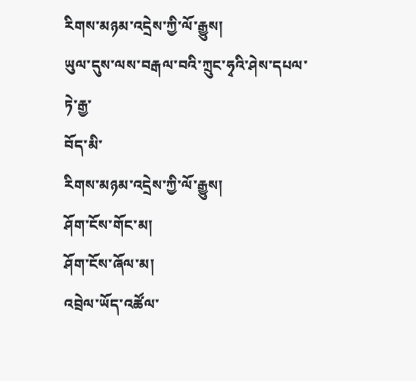རིགས་མཉམ་འདྲེས་ཀྱི་ལོ་རྒྱུས།
ཡུལ་དུས་ལས་བརྒལ་བའི་ཀྲུང་ཧྭའི་ཤེས་དཔལ་ཏེ་རྒྱ་
བོད་མི་
རིགས་མཉམ་འདྲེས་ཀྱི་ལོ་རྒྱུས།
ཤོག་ངོས་གོང་མ།
ཤོག་ངོས་ཞོལ་མ།
འབྲེལ་ཡོད་འཚོལ་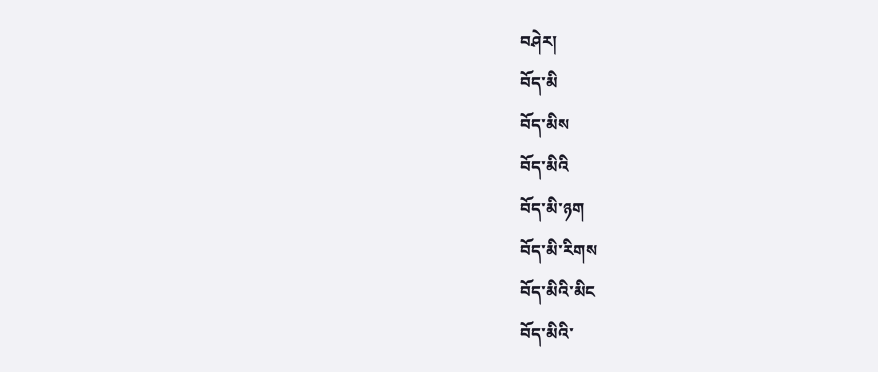བཤེར།
བོད་མི
བོད་མིས
བོད་མིའི
བོད་མི་ཉག
བོད་མི་རིགས
བོད་མིའི་མིང
བོད་མིའི་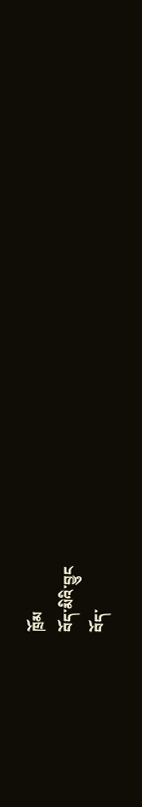ཁྲོམ
བོད་མིའི་བྱུང
བོད་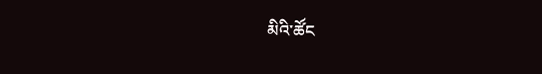མིའི་ཚོང